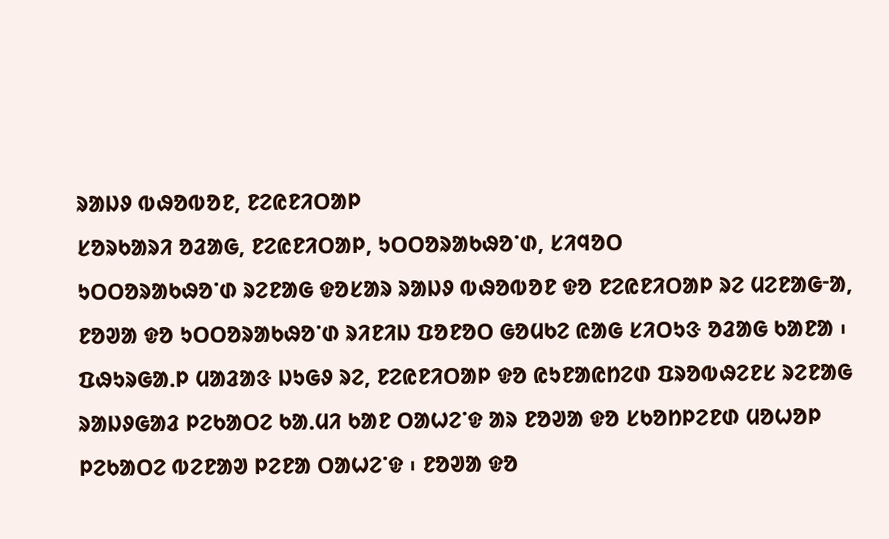ᱨᱟᱡᱽ ᱵᱷᱚᱵᱚᱱ, ᱱᱮᱭᱱᱤᱛᱟᱞ
ᱥᱚᱨᱠᱟᱨᱤ ᱚᱲᱟᱜ, ᱱᱮᱭᱱᱤᱛᱟᱞ, ᱩᱛᱛᱚᱨᱟᱠᱷᱚᱸᱰ, ᱥᱤᱧᱚᱛ
ᱩᱛᱛᱚᱨᱟᱠᱷᱚᱸᱰ ᱨᱮᱱᱟᱜ ᱫᱚᱥᱟᱨ ᱨᱟᱡᱽ ᱵᱷᱚᱵᱚᱱ ᱫᱚ ᱱᱮᱭᱱᱤᱛᱟᱞ ᱨᱮ ᱢᱮᱱᱟᱜᱼᱟ, ᱱᱚᱣᱟ ᱫᱚ ᱩᱛᱛᱚᱨᱟᱠᱷᱚᱸᱰ ᱨᱤᱱᱤᱡ ᱯᱚᱱᱚᱛ ᱜᱚᱢᱠᱮ ᱭᱟᱜ ᱥᱤᱛᱩᱝ ᱚᱲᱟᱜ ᱠᱟᱱᱟ ᱾ ᱯᱷᱩᱨᱜᱟᱹᱞ ᱢᱟᱲᱟᱝ ᱡᱩᱜᱽ ᱨᱮ, ᱱᱮᱭᱱᱤᱛᱟᱞ ᱫᱚ ᱭᱩᱱᱟᱭᱴᱮᱰ ᱯᱨᱚᱵᱷᱮᱱᱥ ᱨᱮᱱᱟᱜ ᱨᱟᱡᱽᱜᱟᱲ ᱞᱮᱠᱟᱛᱮ ᱠᱟᱹᱢᱤ ᱠᱟᱱ ᱛᱟᱦᱮᱸᱫ ᱟᱨ ᱱᱚᱣᱟ ᱫᱚ ᱥᱠᱚᱴᱞᱮᱱᱰ ᱢᱚᱦᱚᱞ ᱞᱮᱠᱟᱛᱮ ᱵᱮᱱᱟᱣ ᱞᱮᱱᱟ ᱛᱟᱦᱮᱸᱫ ᱾ ᱱᱚᱣᱟ ᱫᱚ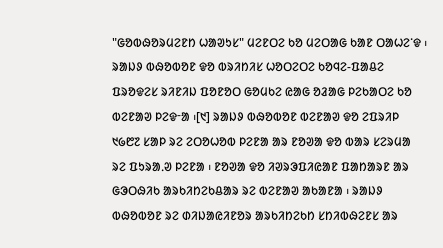"ᱜᱚᱵᱷᱚᱨᱢᱮᱱᱴ ᱦᱟᱣᱩᱥ" ᱢᱮᱱᱛᱮ ᱠᱚ ᱢᱮᱛᱟᱜ ᱠᱟᱱ ᱛᱟᱦᱮᱸᱫ ᱾ ᱨᱟᱡᱽ ᱵᱷᱚᱵᱚᱱ ᱫᱚ ᱵᱨᱤᱴᱤᱥ ᱦᱚᱛᱮᱛᱮ ᱠᱚᱧᱮ-ᱯᱟᱪᱮ ᱯᱨᱚᱫᱮᱥ ᱨᱤᱱᱤᱡ ᱯᱚᱱᱚᱛ ᱜᱚᱢᱠᱮ ᱭᱟᱜ ᱚᱲᱟᱜ ᱞᱮᱠᱟᱛᱮ ᱠᱚ ᱵᱮᱱᱟᱣ ᱞᱮᱫᱼᱟ ᱾[᱑] ᱨᱟᱡᱽ ᱵᱷᱚᱵᱚᱱ ᱵᱮᱱᱟᱣ ᱫᱚ ᱮᱯᱨᱤᱞ ᱑᱙᱘᱗ ᱥᱟᱞ ᱨᱮ ᱮᱛᱚᱦᱚᱵ ᱞᱮᱱᱟ ᱟᱨ ᱱᱚᱣᱟ ᱫᱚ ᱵᱟᱨ ᱥᱮᱨᱢᱟ ᱨᱮ ᱯᱩᱨᱟᱹᱣ ᱞᱮᱱᱟ ᱾ ᱱᱚᱣᱟ ᱫᱚ ᱤᱣᱨᱳᱯᱤᱭᱟᱱ ᱯᱟᱴᱟᱨᱱ ᱟᱨ ᱜᱳᱛᱷᱤᱠ ᱟᱨᱠᱤᱴᱮᱠᱪᱟᱨ ᱨᱮ ᱵᱮᱱᱟᱣ ᱟᱠᱟᱱᱟ ᱾ ᱨᱟᱡᱽ ᱵᱷᱚᱵᱚᱱ ᱨᱮ ᱰᱤᱡᱟᱭᱤᱱᱚᱨ ᱟᱨᱠᱤᱴᱮᱠᱴ ᱥᱴᱤᱵᱷᱮᱱᱥ ᱟᱨ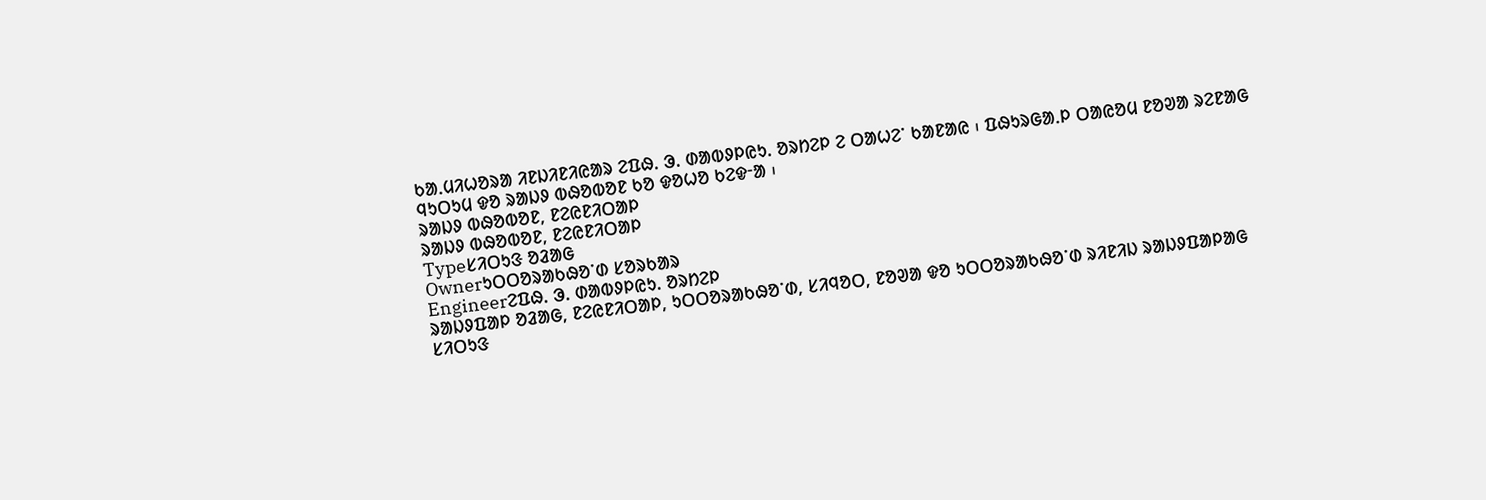ᱠᱟᱹᱢᱤᱦᱚᱨᱟ ᱤᱱᱡᱤᱱᱤᱭᱟᱨ ᱮᱯᱷ. ᱳ. ᱰᱟᱵᱽᱞᱭᱩ. ᱚᱨᱴᱮᱞ ᱮ ᱛᱟᱦᱮᱸ ᱠᱟᱱᱟᱭ ᱾ ᱯᱷᱩᱨᱜᱟᱹᱞ ᱛᱟᱭᱚᱢ ᱱᱚᱣᱟ ᱨᱮᱱᱟᱜ ᱧᱩᱛᱩᱢ ᱫᱚ ᱨᱟᱡᱽ ᱵᱷᱚᱵᱚᱱ ᱠᱚ ᱫᱚᱦᱚ ᱠᱮᱫᱼᱟ ᱾
ᱨᱟᱡᱽ ᱵᱷᱚᱵᱚᱱ, ᱱᱮᱭᱱᱤᱛᱟᱞ
ᱨᱟᱡᱽ ᱵᱷᱚᱵᱚᱱ, ᱱᱮᱭᱱᱤᱛᱟᱞ
Typeᱥᱤᱛᱩᱝ ᱚᱲᱟᱜ
Ownerᱩᱛᱛᱚᱨᱟᱠᱷᱚᱸᱰ ᱥᱚᱨᱠᱟᱨ
Engineerᱮᱯᱷ. ᱳ. ᱰᱟᱵᱽᱞᱭᱩ. ᱚᱨᱴᱮᱞ
ᱨᱟᱡᱽᱯᱟᱞ ᱚᱲᱟᱜ, ᱱᱮᱭᱱᱤᱛᱟᱞ, ᱩᱛᱛᱚᱨᱟᱠᱷᱚᱸᱰ, ᱥᱤᱧᱚᱛ, ᱱᱚᱣᱟ ᱫᱚ ᱩᱛᱛᱚᱨᱟᱠᱷᱚᱸᱰ ᱨᱤᱱᱤᱡ ᱨᱟᱡᱽᱯᱟᱞᱟᱜ ᱥᱤᱛᱩᱝ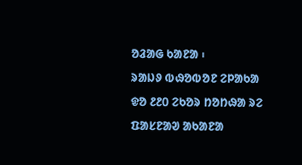ᱚᱲᱟᱜ ᱠᱟᱱᱟ ᱾
ᱨᱟᱡᱽ ᱵᱷᱚᱵᱚᱱ ᱮᱞᱟᱠᱟ ᱫᱚ ᱒᱒᱐ ᱮᱠᱚᱨ ᱴᱚᱴᱷᱟ ᱨᱮ ᱯᱟᱥᱱᱟᱣ ᱟᱠᱟᱱᱟ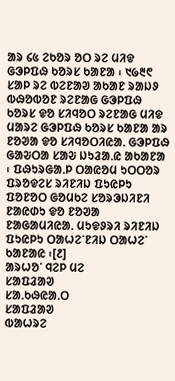ᱟᱨ ᱔᱕ ᱮᱠᱚᱨ ᱚᱛ ᱨᱮ ᱢᱤᱫ ᱜᱳᱞᱯᱷ ᱠᱚᱨᱥ ᱠᱟᱱᱟ ᱾ ᱑᱙᱓᱖ ᱥᱟᱞ ᱨᱮ ᱵᱮᱱᱟᱣ ᱟᱠᱟᱱ ᱨᱟᱡᱽ ᱵᱷᱚᱵᱚᱱ ᱨᱮᱱᱟᱜ ᱜᱳᱞᱯᱷ ᱠᱚᱨᱥ ᱫᱚ ᱥᱤᱧᱚᱛ ᱨᱮᱱᱟᱜ ᱢᱤᱫ ᱢᱟᱨᱮ ᱜᱳᱞᱯᱷ ᱠᱚᱨᱥ ᱠᱟᱱᱟ ᱟᱨ ᱱᱚᱣᱟ ᱫᱚ ᱥᱤᱧᱚᱛᱤᱭᱟᱹ ᱜᱳᱞᱯᱷ ᱜᱟᱶᱛᱟ ᱥᱟᱶ ᱡᱩᱲᱟᱹᱭ ᱟᱠᱟᱱᱟ ᱾ ᱯᱷᱩᱨᱜᱟᱹᱞ ᱛᱟᱭᱚᱢ ᱩᱛᱛᱚᱨ ᱯᱨᱚᱫᱮᱥ ᱨᱤᱱᱤᱡ ᱯᱩᱭᱞᱩ ᱯᱚᱱᱚᱛ ᱜᱚᱢᱠᱮ ᱥᱚᱨᱳᱡᱤᱱᱤ ᱱᱟᱭᱰᱩ ᱫᱚ ᱱᱚᱣᱟ ᱱᱟᱜᱟᱢᱤᱭᱟᱹ ᱢᱩᱫᱽᱨᱤ ᱨᱤᱱᱤᱡ ᱯᱩᱭᱞᱩ ᱛᱟᱦᱮᱸᱱᱤᱡ ᱛᱟᱦᱮᱸ ᱠᱟᱱᱟᱭ ᱾[᱒]
ᱟᱨᱦᱚᱸ ᱧᱮᱞ ᱢᱮ
ᱥᱟᱯᱲᱟᱣ
ᱥᱟᱹᱠᱷᱭᱟᱹᱛ
ᱥᱟᱯᱲᱟᱣ
ᱵᱟᱦᱨᱮ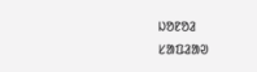ᱡᱚᱱᱚᱲ
ᱥᱟᱯᱲᱟᱣ